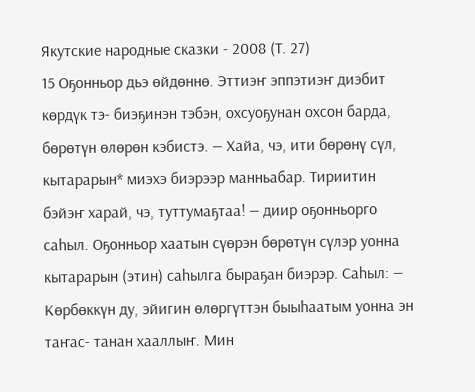Якутские народные сказки - 2008 (Т. 27)
15 Оҕонньор дьэ өйдөннө. Эттиэҥ эппэтиэҥ диэбит көрдүк тэ- биэҕинэн тэбэн, охсуоҕунан охсон барда, бөрөтүн өлөрөн кэбистэ. — Хайа, чэ, ити бөрөнү сүл, кытарарын* миэхэ биэрээр манньабар. Тириитин бэйэҥ харай, чэ, туттумаҕтаа! — диир оҕонньорго саһыл. Оҕонньор хаатын сүөрэн бөрөтүн сүлэр уонна кытарарын (этин) саһылга быраҕан биэрэр. Саһыл: — Көрбөккүн ду, эйигин өлөргүттэн быыһаатым уонна эн таҥас- танан хааллыҥ. Мин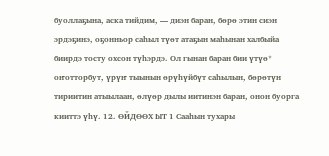буоллаҕына, аска тийдим, — диэн баран, бөрө этин сиэн эрдэҕинэ, оҕонньор саһыл түөт атаҕын маһынан халбыйа биирдэ тосту охсон түһэрдэ. Ол гынан баран бии үтүө* оҥотторбут, үрүҥ тыынын өрүһүйбүт саһылын, бөрөтүн тириитин атыылаан, өлүөр дылы иитинэн баран, онон буорга кииттэ үһү. 12. ӨЙДӨӨХ ЫТ 1 Сааһын тухары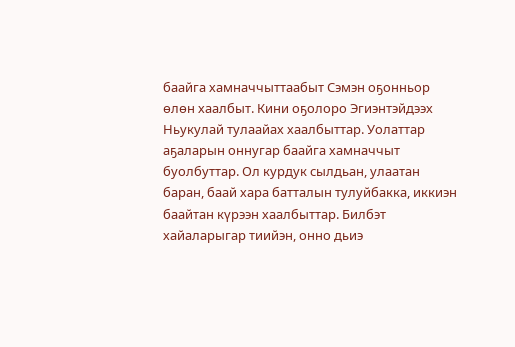баайга хамначчыттаабыт Сэмэн оҕонньор өлөн хаалбыт. Кини оҕолоро Эгиэнтэйдээх Ньукулай тулаайах хаалбыттар. Уолаттар аҕаларын оннугар баайга хамначчыт буолбуттар. Ол курдук сылдьан, улаатан баран, баай хара батталын тулуйбакка, иккиэн баайтан күрээн хаалбыттар. Билбэт хайаларыгар тиийэн, онно дьиэ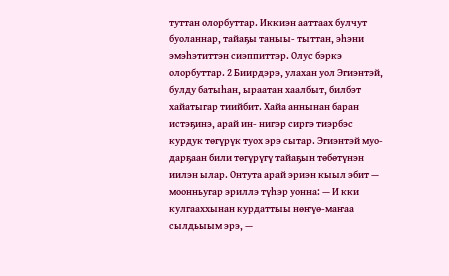туттан олорбуттар. Иккиэн ааттаах булчут буоланнар, тайаҕы таныы- тыттан, эһэни эмэһэтиттэн сиэппиттэр. Олус бэркэ олорбуттар. 2 Биирдэрэ, улахан уол Эгиэнтэй, булду батыһан, ыраатан хаалбыт, билбэт хайатыгар тиийбит. Хайа аннынан баран истэҕинэ, арай ин- нигэр сиргэ тиэрбэс курдук төгүрүк туох эрэ сытар. Эгиэнтэй муо- дарҕаан били төгүрүгү тайаҕын төбөтүнэн иилэн ылар. Онтута арай эриэн кыыл эбит — моонньугар эриллэ түһэр уонна: — И кки кулгааххынан курдаттыы нөҥүө-маҥаа сылдьыым эрэ, —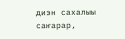диэн сахалыы саҥарар,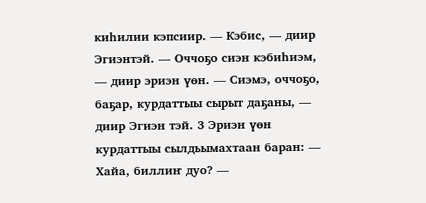киһилии кэпсиир. — Кэбис, — диир Эгиэнтэй. — Оччоҕо сиэн кэбиһиэм, — диир эриэн үөн. — Сиэмэ, оччоҕо, баҕар, курдаттыы сырыт даҕаны, — диир Эгиэн тэй. 3 Эриэн үөн курдаттыы сылдьымахтаан баран: — Хайа, биллиҥ дуо? —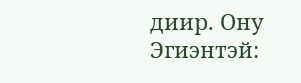диир. Ону Эгиэнтэй: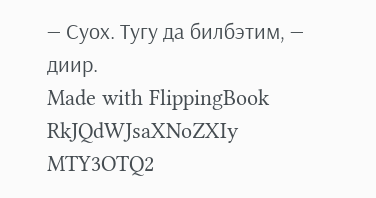— Суох. Тугу да билбэтим, — диир.
Made with FlippingBook
RkJQdWJsaXNoZXIy MTY3OTQ2